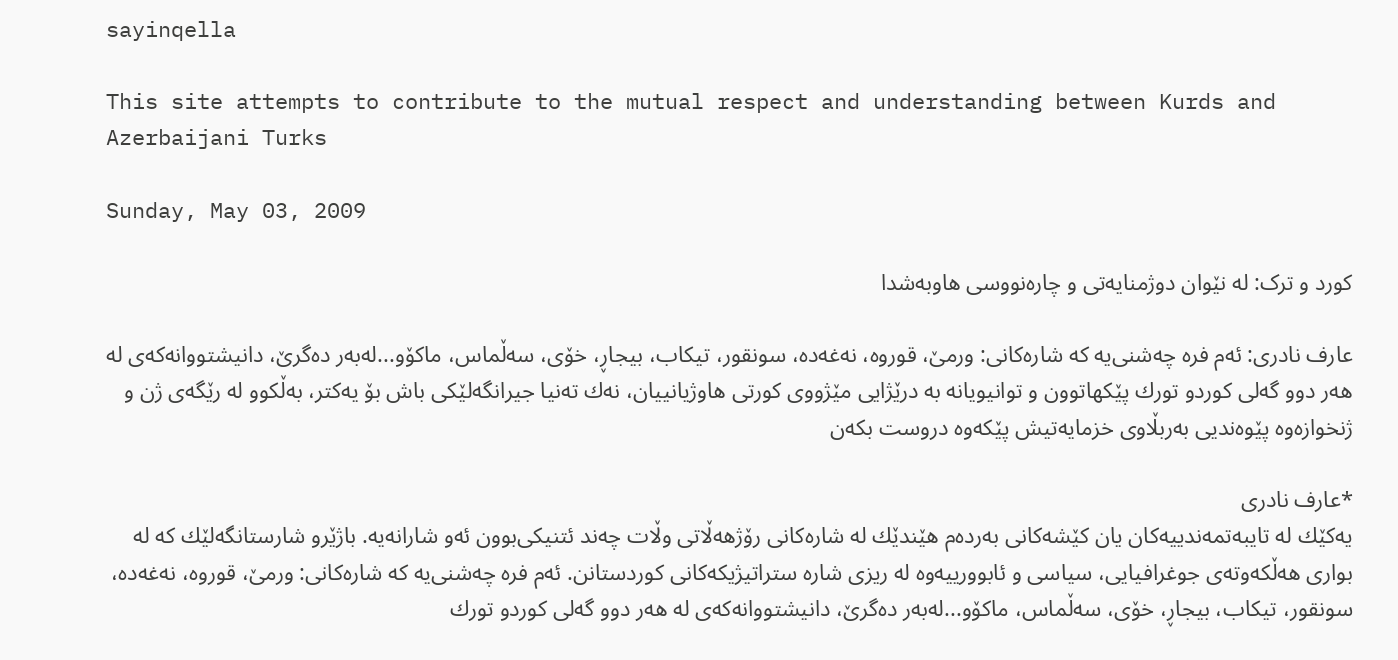sayinqella

This site attempts to contribute to the mutual respect and understanding between Kurds and Azerbaijani Turks

Sunday, May 03, 2009

کورد و ترک: له‌ نێوان دوژمنایه‌تی و چاره‌نووسی هاوبه‌شدا

عارف نادری‌: ئه‌م فره‌ چه‌شنی‌یه‌ كه‌ شاره‌كانی‌: ورمێ‌، قوروه‌، نه‌غه‌ده‌، سونقور، تیكاب، بیجاڕ، خۆی‌، سه‌ڵماس، ماكۆو...له‌به‌ر ده‌گرێ‌، دانیشتووانه‌كه‌ی‌ له‌ هه‌ر دوو گه‌لی‌ كوردو تورك پێكهاتوون و توانیویانه‌ به‌ درێژایی‌ مێژووی‌ كورتی‌ هاوژیانییان، نه‌ك ته‌نیا جیرانگه‌لێكی‌ باش بۆ یه‌كتر، به‌ڵكوو له‌ رێگه‌ی‌ ژن و ژنخوازه‌وه‌ پێوه‌ندیی‌ به‌ربڵاوی‌ خزمایه‌تیش پێكه‌وه‌ دروست بكه‌ن

*عارف نادری‌
یه‌كێك له‌ تایبه‌تمه‌ندییه‌كان یان كێشه‌كانی‌ به‌رده‌م هێندێك له‌ شاره‌كانی‌ رۆژهه‌ڵاتی‌ وڵات چه‌ند ئتنیكی‌بوون ئه‌و شارانه‌یه‌. باژێرو شارستانگه‌لێك كه‌ له‌ بواری‌ هه‌ڵكه‌وته‌ی‌ جوغرافیایی‌، سیاسی‌ و ئابوورییه‌وه‌ له‌ ریزی‌ شاره‌ ستراتیژیكه‌كانی‌ كوردستانن. ئه‌م فره‌ چه‌شنی‌یه‌ كه‌ شاره‌كانی‌: ورمێ‌، قوروه‌، نه‌غه‌ده‌، سونقور، تیكاب، بیجاڕ، خۆی‌، سه‌ڵماس، ماكۆو...له‌به‌ر ده‌گرێ‌، دانیشتووانه‌كه‌ی‌ له‌ هه‌ر دوو گه‌لی‌ كوردو تورك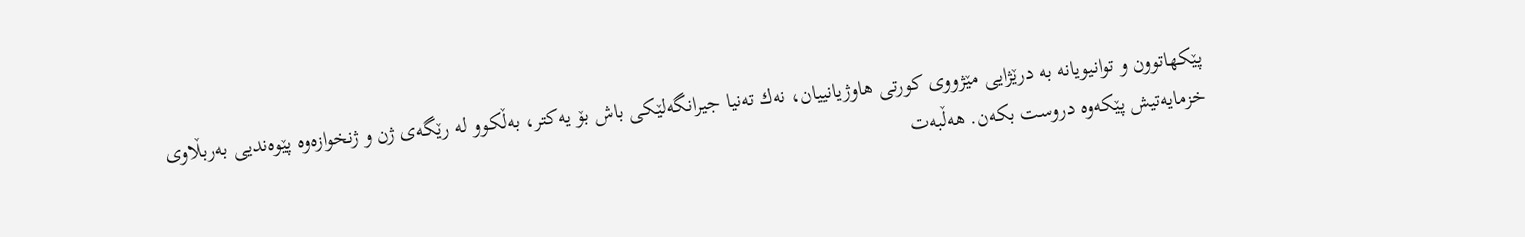پێكهاتوون و توانیویانه‌ به‌ درێژایی‌ مێژووی‌ كورتی‌ هاوژیانییان، نه‌ك ته‌نیا جیرانگه‌لێكی‌ باش بۆ یه‌كتر، به‌ڵكوو له‌ رێگه‌ی‌ ژن و ژنخوازه‌وه‌ پێوه‌ندیی‌ به‌ربڵاوی‌ خزمایه‌تیش پێكه‌وه‌ دروست بكه‌ن. هه‌ڵبه‌ت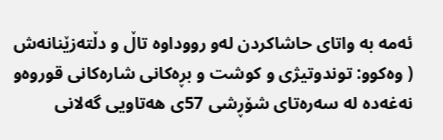ئه‌مه‌ به‌ واتای‌ حاشاكردن له‌و رووداوه‌ تاڵ و دڵته‌زێنانه‌ش ( وه‌كوو: توندوتیژی‌ و كوشت و بڕه‌كانی‌ شاره‌كانی‌ قوروه‌و نه‌غه‌ده‌ له‌ سه‌ره‌تای‌ شۆڕشی‌ 57ی‌ هه‌تاویی‌ گه‌لانی‌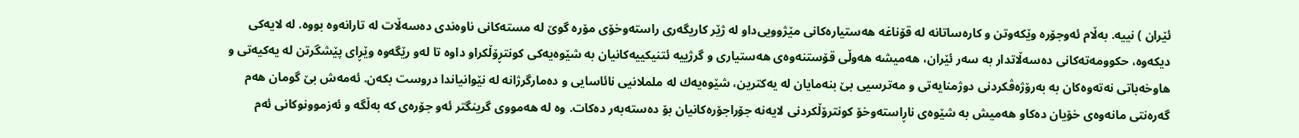ئێران ) نییه‌. به‌ڵام ئه‌وجۆره‌ وێكه‌وتن و كاره‌ساتانه‌ له‌ قۆناغه‌ هه‌ستیاره‌كانی‌ مێژوویی‌داو له‌ ژێر كاریگه‌ری‌ راسته‌وخۆی‌ مۆره‌ گوێ‌ له‌ مسته‌كانی‌ ناوه‌ندی‌ ده‌سه‌ڵات له‌ تارانه‌وه‌ بووه‌. له‌ لایه‌كی‌ دیكه‌وه‌، حكوومه‌ته‌كانی‌ ده‌سه‌ڵاتدار به‌ سه‌ر ئێران، هه‌میشه‌ هه‌وڵی‌ قۆستنه‌وه‌ی‌ هه‌ستیاری‌ و گرژییه‌ ئتنیكییه‌كانیان به‌ شێوه‌یه‌كی‌ كونتڕۆڵكراو داوه‌ تا له‌و رێگه‌وه‌ وێڕای‌ پێشگرتن له‌ یه‌كیه‌تی‌ و هاوخه‌باتی‌ نه‌ته‌وه‌كان به‌ به‌رۆژه‌ڤكردنی‌ دوژمنایه‌تی‌ و مه‌ترسیی‌ بێ‌ بنه‌مایان له‌ یه‌كترین، شێوه‌یه‌ك له‌ ململانیی‌ نائاسایی‌ و ده‌مارگرژانه‌ له‌ نێوانیاندا دروست بكه‌ن. ئه‌مه‌ش بێ‌ گومان هه‌م گه‌ره‌نتی‌ مانه‌وه‌ی‌ خۆیان ده‌كاو هه‌میش به‌ شێوه‌ی‌ ناڕاسته‌وخۆ كونترۆڵكردنی‌ لایه‌نه‌ جۆراجۆره‌كانیان بۆ ده‌سته‌به‌ر ده‌كات. وه‌ له‌ هه‌مووی‌ گرینگتر ئه‌و جۆره‌ی‌ كه‌ به‌ڵگه‌ و ئه‌زموونوكانی‌ ئه‌م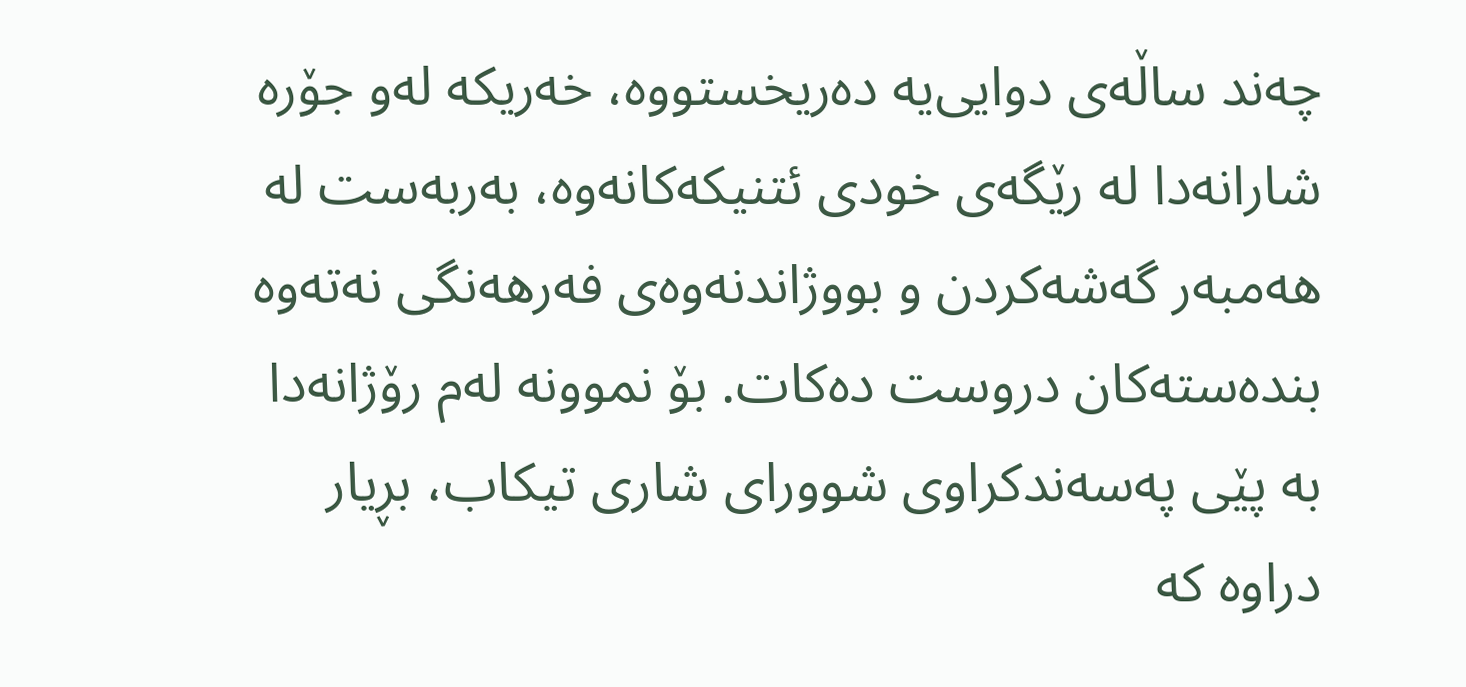چه‌ند ساڵه‌ی‌ دوایی‌یه‌ ده‌ریخستووه‌، خه‌ریكه‌ له‌و جۆره‌ شارانه‌دا له‌ رێگه‌ی‌ خودی‌ ئتنیكه‌كانه‌وه‌، به‌ربه‌ست له‌ هه‌مبه‌ر گه‌شه‌كردن و بووژاندنه‌وه‌ی‌ فه‌رهه‌نگی‌ نه‌ته‌وه‌ بنده‌سته‌كان دروست ده‌كات. بۆ نموونه‌ له‌م رۆژانه‌دا به‌ پێی‌ په‌سه‌ندكراوی‌ شوورای‌ شاری‌ تیكاب، بڕیار دراوه‌ كه‌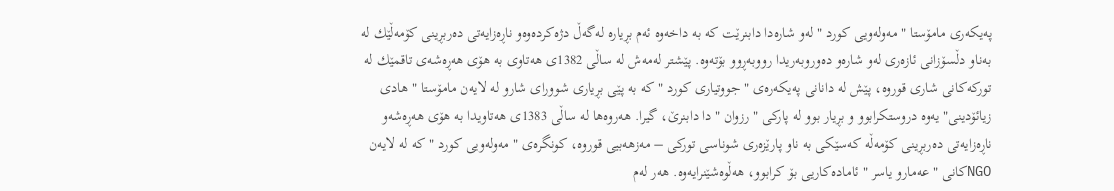په‌یكه‌ری‌ مامۆستا " مه‌وله‌ویی‌ كورد " له‌و شاره‌دا دابنرێت كه‌ به‌ داخه‌وه‌ ئه‌م بڕیاره‌ له‌گه‌ڵ دژه‌كرده‌وه‌و ناڕه‌زایه‌تی‌ ده‌ربڕینی‌ كۆمه‌ڵێك له‌ به‌ناو دڵسۆزانی‌ ئازه‌ری‌ له‌و شاره‌و ده‌وروبه‌ریدا رووبه‌ڕوو بۆته‌وه‌. پێشتر له‌مه‌ش له‌ ساڵی‌ 1382ی‌ هه‌تاوی‌ به‌ هۆی‌ هه‌ڕه‌شه‌ی‌ تاقمێك له‌ توركه‌كانی‌ شاری‌ قوروه‌، پێش له‌ دانانی‌ په‌یكه‌ره‌ی‌ " جووتیاری‌ كورد " كه‌ به‌ پێی‌ بڕیاری‌ شوورای‌ شارو له‌ لایه‌ن مامۆستا " هادی‌ زیائۆدینی‌" یه‌وه‌ دروستكرابوو و بڕیار بوو له‌ پاركی‌ " رزوان "دا دابنرێ‌، گیرا. هه‌روه‌ها له‌ ساڵی‌ 1383ی‌ هه‌تاویدا به‌ هۆی‌ هه‌ڕه‌شه‌و ناڕه‌زایه‌تی‌ ده‌ربڕینی‌ كۆمه‌ڵه‌ كه‌سێكی‌ به‌ ناو پارێزه‌ری‌ شوناسی‌ توركی – مه‌زهه‌بیی‌ قوروه‌، كونگره‌ی‌ " مه‌وله‌ویی‌ كورد " كه‌ له‌ لایه‌ن NGOكانی‌ " عه‌مارو یاسر " ئاماده‌كاریی‌ بۆ كرابوو، هه‌ڵوه‌شێنرایه‌وه‌. هه‌ر له‌م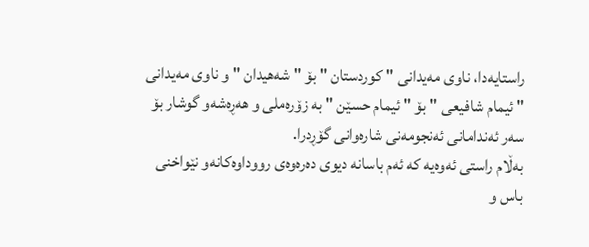راستایه‌دا، ناوی‌ مه‌یدانی‌ " كوردستان " بۆ " شه‌هیدان " و ناوی‌ مه‌یدانی‌ " ئیمام شافیعی‌ " بۆ " ئیمام حسێن " به‌ زۆره‌ملی‌ و هه‌ڕه‌شه‌و گوشار بۆ سه‌ر ئه‌ندامانی‌ ئه‌نجومه‌نی‌ شاره‌وانی‌ گۆڕدرا.
به‌ڵام راستی‌ ئه‌وه‌یه‌ كه‌ ئه‌م باسانه‌ دیوی‌ ده‌ره‌وه‌ی‌ رووداوه‌كانه‌و نێواخنی‌ باس و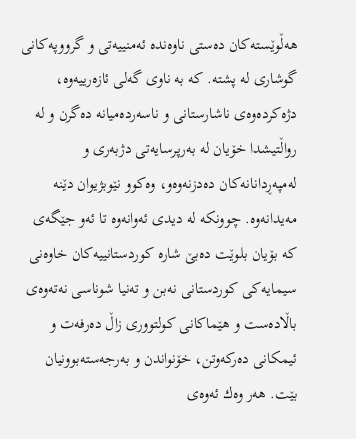هه‌ڵوێسته‌كان ده‌ستی‌ ناوه‌نده‌ ئه‌منییه‌تی‌ و گرووپه‌كانی‌ گوشاری‌ له‌ پشته‌. كه‌ به‌ ناوی‌ گه‌لی‌ ئازه‌رییه‌وه‌، دژه‌كرده‌وه‌ی‌ ناشارستانی‌ و ناسه‌رده‌میانه‌ ده‌گرن و له‌ رواڵتیشدا خۆیان له‌ به‌رپرسایه‌تی‌ دژبه‌ری‌ و له‌مپه‌ڕدانانه‌كان ده‌دزنه‌وه‌و، وه‌كوو نێوبژیوان دێنه‌ مه‌یدانه‌وه‌. چوونكه‌ له‌ دیدی‌ ئه‌وانه‌وه‌ تا ئه‌و جێگه‌ی‌ كه‌ بۆیان بلوێت ده‌بێ‌ شاره‌ كوردستانییه‌كان خاوه‌نی‌ سیمایه‌كی‌ كوردستانی‌ نه‌بن و ته‌نیا شوناسی‌ نه‌ته‌وه‌ی‌ باڵاده‌ست و هێماكانی‌ كولتووری‌ زاڵ ده‌رفه‌ت و ئیمكانی‌ ده‌ركه‌وتن، خۆنواندن و به‌رجه‌سته‌بوونیان بێت. هه‌ر وه‌ك ئه‌وه‌ی‌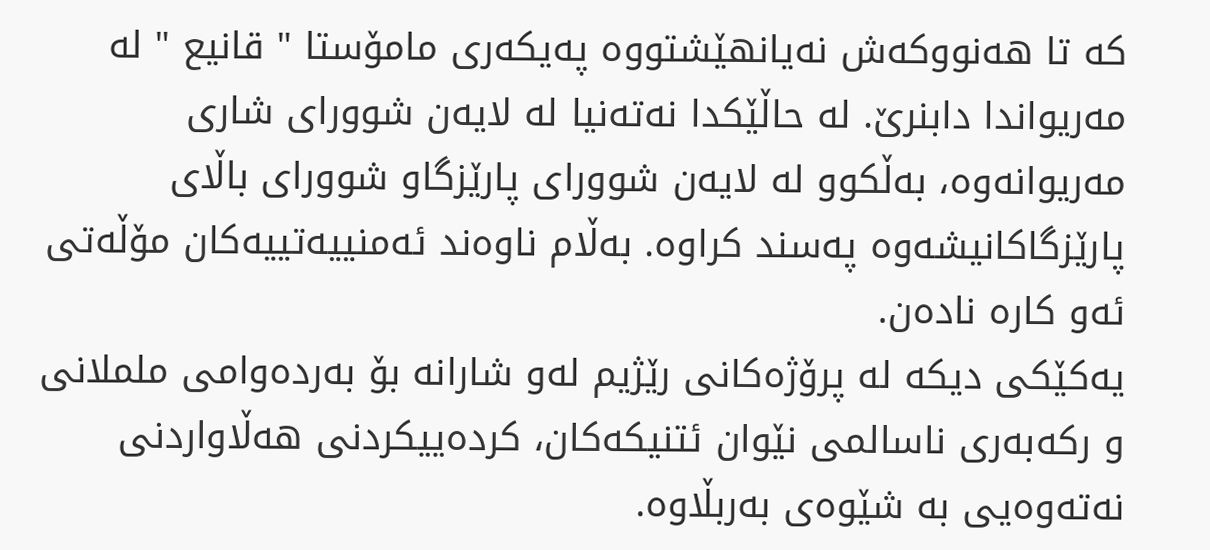كه‌ تا هه‌نووكه‌ش نه‌یانهێشتووه‌ په‌یكه‌ری‌ مامۆستا " قانیع " له‌ مه‌ریواندا دابنرێ‌. له‌ حاڵێكدا نه‌ته‌نیا له‌ لایه‌ن شوورای‌ شاری‌ مه‌ریوانه‌وه‌، به‌ڵكوو له‌ لایه‌ن شوورای‌ پارێزگاو شوورای‌ باڵای‌ پارێزگاكانیشه‌وه‌ په‌سند كراوه‌. به‌ڵام ناوه‌ند ئه‌منییه‌تییه‌كان مۆڵه‌تی‌ ئه‌و كاره‌ ناده‌ن.
یه‌كێكی‌ دیكه‌ له‌ پرۆژه‌كانی‌ رێژیم له‌و شارانه‌ بۆ به‌رده‌وامی‌ ململانی‌ و ركه‌به‌ری‌ ناسالمی‌ نێوان ئتنیكه‌كان، كرده‌ییكردنی‌ هه‌ڵاواردنی‌ نه‌ته‌وه‌یی‌ به‌ شێوه‌ی‌ به‌ربڵاوه‌.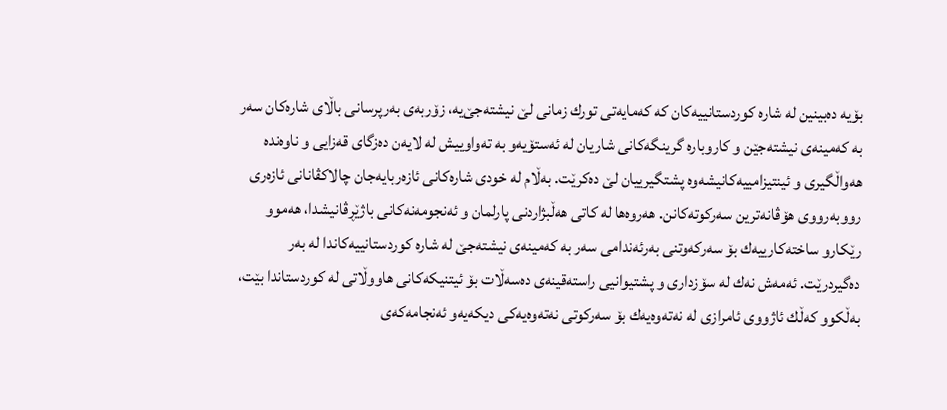بۆیه‌ ده‌بینین له‌ شاره‌ كوردستانییه‌كان كه‌ كه‌مایه‌تی‌ تورك زمانی‌ لێ‌ نیشته‌جێ‌یه‌، زۆربه‌ی‌ به‌رپرسانی‌ باڵای‌ شاره‌كان سه‌ر به‌ كه‌مینه‌ی‌ نیشته‌جێن و كاروباره‌ گرینگه‌كانی‌ شاریان له‌ ئه‌ستۆیه‌و به‌ ته‌واوییش له‌ لایه‌ن ده‌زگای‌ قه‌زایی‌ و ناوه‌نده‌ هه‌واڵگیری‌ و ئینتیزامییه‌كانیشه‌وه‌ پشتگیرییان لێ‌ ده‌كرێت. به‌ڵام له‌ خودی‌ شاره‌كانی‌ ئازه‌ربایه‌جان چالاكڤانانی‌ ئازه‌ری‌ رووبه‌رووی‌ هۆڤانه‌ترین سه‌ركوته‌كانن. هه‌روه‌ها له‌ كاتی‌ هه‌ڵبژاردنی‌ پارلمان و ئه‌نجومه‌نه‌كانی‌ باژێڕڤانیشدا، هه‌موو رێكارو ساخته‌كارییه‌ك بۆ سه‌ركه‌وتنی‌ به‌رئه‌ندامی‌ سه‌ر به‌ كه‌مینه‌ی‌ نیشته‌جێ‌ له‌ شاره‌ كوردستانییه‌كاندا له‌ به‌ر ده‌گیردرێت. ئه‌مه‌ش نه‌ك له‌ سۆزداری‌ و پشتیوانیی‌ راسته‌قینه‌ی‌ ده‌سه‌ڵات بۆ ئیتنیكه‌كانی‌ هاووڵاتی‌ له‌ كوردستاندا بێت، به‌ڵكوو كه‌ڵك ئاژووی‌ ئامرازی‌ له‌ نه‌ته‌وه‌یه‌ك بۆ سه‌ركوتی‌ نه‌ته‌وه‌یه‌كی‌ دیكه‌یه‌و ئه‌نجامه‌كه‌ی‌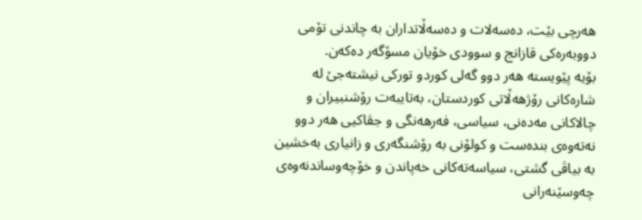هه‌رچی‌ بێت، ده‌سه‌لات و ده‌سه‌ڵاتداران به‌ چاندنی‌ تۆمی‌ دووبه‌ره‌كی‌ قازانج و سوودی‌ خۆیان مسۆگه‌ر ده‌كه‌ن.
بۆیه‌ پێویسته‌ هه‌ر دوو گه‌لی‌ كوردو توركی‌ نیشته‌جێ‌ له‌ شاره‌كانی‌ رۆژهه‌ڵاتی‌ كوردستان، به‌تایبه‌ت رۆشنبیران و چالاكانی‌ مه‌ده‌نی‌، سیاسی‌، فه‌رهه‌نگی‌ و جڤاكیی‌ هه‌ر دوو نه‌ته‌وه‌ی‌ بنده‌ست و كولۆنی‌ به‌ رۆشنگه‌ری‌ و زانیاری‌ به‌خشین به‌ بیاڤی‌ گشتی‌، سیاسه‌ته‌كانی‌ خه‌پاندن و خۆچه‌وساندنه‌وه‌ی‌ چه‌وسێنه‌رانی‌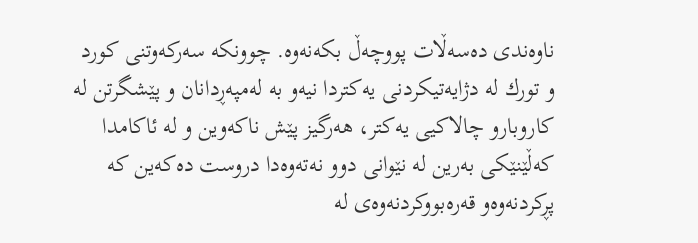ناوه‌ندی‌ ده‌سه‌ڵات پووچه‌ڵ بكه‌نه‌وه‌. چوونكه‌ سه‌ركه‌وتنی‌ كورد و تورك له‌ دژایه‌تیكردنی‌ یه‌كتردا نیه‌و به‌ له‌مپه‌ڕدانان و پێشگرتن له‌ كاروبارو چالاكیی‌ یه‌كتر، هه‌رگیز پێش ناكه‌وین و له‌ ئاكامدا كه‌ڵێنێكی‌ به‌رین له‌ نێوانی‌ دوو نه‌ته‌وه‌دا دروست ده‌كه‌ین كه‌ پڕكردنه‌وه‌و قه‌ره‌بووكردنه‌وه‌ی‌ له‌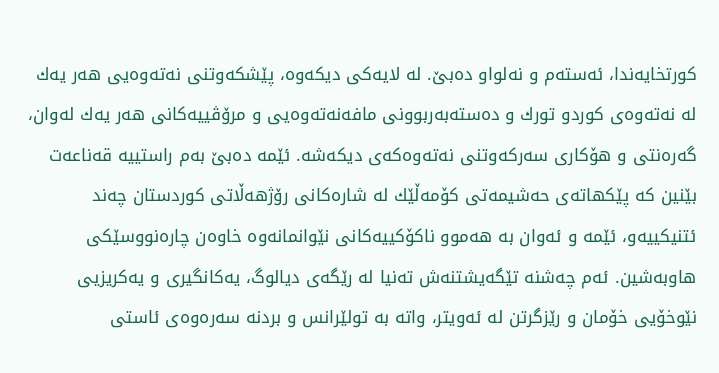كورتخایه‌ندا، ئه‌سته‌م و نه‌لواو ده‌بێ‌. له‌ لایه‌كی‌ دیكه‌وه‌، پێشكه‌وتنی‌ نه‌ته‌وه‌یی‌ هه‌ر یه‌ك له‌ نه‌ته‌وه‌ی‌ كوردو تورك و ده‌سته‌به‌ربوونی‌ مافه‌نه‌ته‌وه‌یی‌ و مرۆڤییه‌كانی‌ هه‌ر یه‌ك له‌وان، گه‌ره‌نتی‌ و هۆكاری‌ سه‌ركه‌وتنی‌ نه‌ته‌وه‌كه‌ی‌ دیكه‌شه‌. ئێمه‌ ده‌بێ‌ به‌م راستییه‌ قه‌ناعه‌ت بێنین كه‌ پێكهاته‌ی‌ حه‌شیمه‌تی‌ كۆمه‌ڵێك له‌ شاره‌كانی‌ رۆژهه‌ڵاتی‌ كوردستان چه‌ند ئتنیكییه‌و، ئێمه‌ و ئه‌وان به‌ هه‌موو ناكۆكییه‌كانی‌ نێوانمانه‌وه‌ خاوه‌ن چاره‌نووسێكی‌ هاوبه‌شین. ئه‌م چه‌شنه‌ تێگه‌یشتنه‌ش ته‌نیا له‌ رێگه‌ی‌ دیالوگ، یه‌كانگیری‌ و یه‌كریزیی‌ نێوخۆیی‌ خۆمان و رێزگرتن له‌ ئه‌ویتر، واته‌ به‌ تولێرانس و بردنه‌ سه‌ره‌وه‌ی‌ ئاستی‌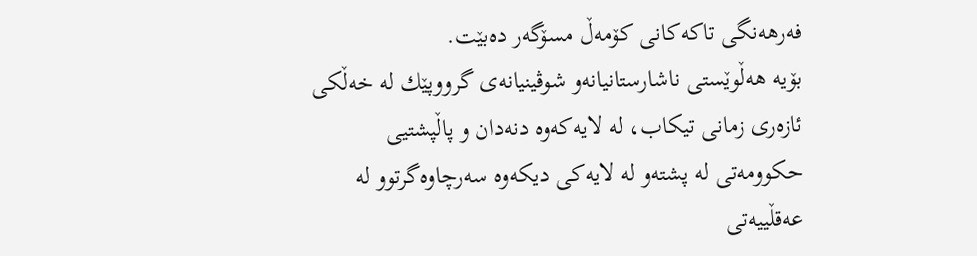فه‌رهه‌نگی‌ تاكه‌كانی‌ كۆمه‌ڵ مسۆگه‌ر ده‌بێت.
بۆیه‌ هه‌ڵوێستی‌ ناشارستانیانه‌و شوڤینیانه‌ی‌ گرووپێك له‌ خه‌ڵكی‌ ئازه‌ری‌ زمانی‌ تیكاب، له‌ لایه‌كه‌وه‌ دنه‌دان و پاڵپشتیی‌ حكوومه‌تی‌ له‌ پشته‌و له‌ لایه‌كی‌ دیكه‌وه‌ سه‌رچاوه‌گرتوو له‌ عه‌قڵییه‌تی‌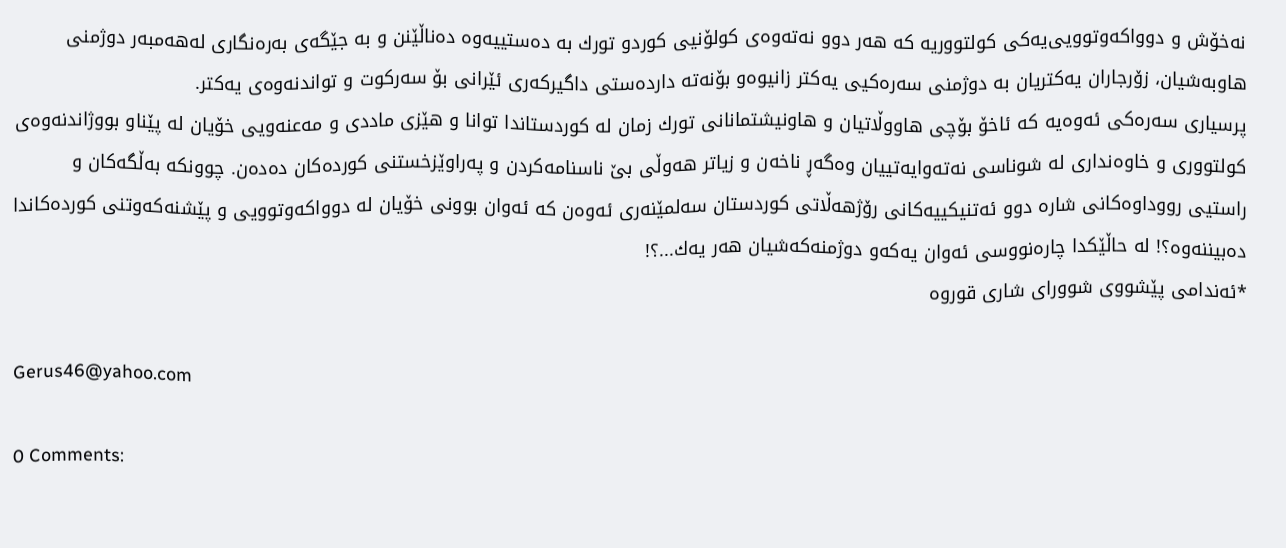نه‌خۆش و دوواكه‌وتوویی‌یه‌كی‌ كولتووریه‌ كه‌ هه‌ر دوو نه‌ته‌وه‌ی‌ كولۆنیی‌ كوردو تورك به‌ ده‌ستییه‌وه‌ ده‌ناڵێنن و به‌ جێگه‌ی‌ به‌ره‌نگاری‌ له‌هه‌مبه‌ر دوژمنی‌ هاوبه‌شیان، زۆرجاران یه‌كتریان به‌ دوژمنی‌ سه‌ره‌كیی‌ یه‌كتر زانیوه‌و بۆنه‌ته‌ دارده‌ستی‌ داگیركه‌ری‌ ئێرانی‌ بۆ سه‌ركوت و تواندنه‌وه‌ی‌ یه‌كتر.
پرسیاری‌ سه‌ره‌كی‌ ئه‌وه‌یه‌ كه‌ ئاخۆ بۆچی‌ هاووڵاتیان و هاونیشتمانانی‌ تورك زمان له‌ كوردستاندا توانا و هێزی‌ ماددی‌ و مه‌عنه‌ویی‌ خۆیان له‌ پێناو بووژاندنه‌وه‌ی‌ كولتووری‌ و خاوه‌نداری‌ له‌ شوناسی‌ نه‌ته‌وایه‌تییان وه‌گه‌ڕ ناخه‌ن و زیاتر هه‌وڵی‌ بێ‌ ناسنامه‌كردن و په‌راوێزخستنی‌ كورده‌كان ده‌ده‌ن. چوونكه‌ به‌ڵگه‌كان و راستیی‌ رووداوه‌كانی‌ شاره‌ دوو ئه‌تنیكییه‌كانی‌ رۆژهه‌ڵاتی‌ كوردستان سه‌لمێنه‌ری‌ ئه‌وه‌ن كه‌ ئه‌وان بوونی‌ خۆیان له‌ دوواكه‌وتوویی‌ و پێشنه‌كه‌وتنی‌ كورده‌كاندا ده‌بیننه‌وه‌؟! له‌ حاڵێكدا چاره‌نووسی‌ ئه‌وان یه‌كه‌و دوژمنه‌كه‌شیان هه‌ر یه‌ك...؟!
*ئه‌ندامی‌ پێشووی‌ شوورای‌ شاری‌ قوروه‌

Gerus46@yahoo.com

0 Comments: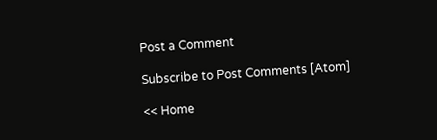Post a Comment

Subscribe to Post Comments [Atom]

<< Home